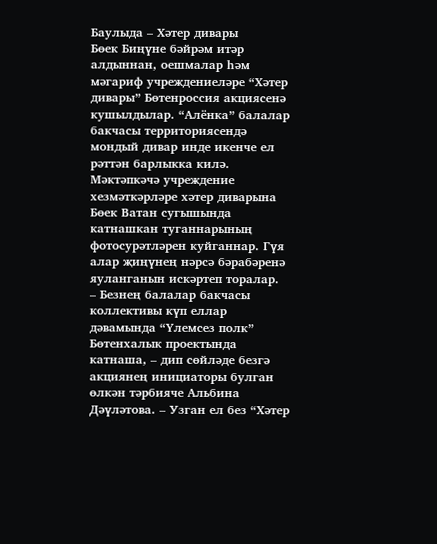Баулыда – Хәтер дивары
Бөек Биңүне бәйрәм итәр алдыннан, оешмалар һәм мәгариф учреждениеләре “Хәтер дивары” Бөтенроссия акциясенә кушылдылар. “Алёнка” балалар бакчасы территориясендә мондый дивар инде икенче ел рәттән барлыкка килә.
Мәктәпкәчә учреждение хезмәткәрләре хәтер диварына Бөек Ватан сугышында катнашкан туганнарының фотосурәтләрен куйганнар. Гүя алар җиңүнең нәрсә бәрабәренә яуланганын искәртеп торалар.
– Безнең балалар бакчасы коллективы күп еллар дәвамында “Үлемсез полк” Бөтенхалык проектында катнаша, – дип сөйләде безгә акциянең инициаторы булган өлкән тәрбияче Альбина Дәүләтова. – Узган ел без “Хәтер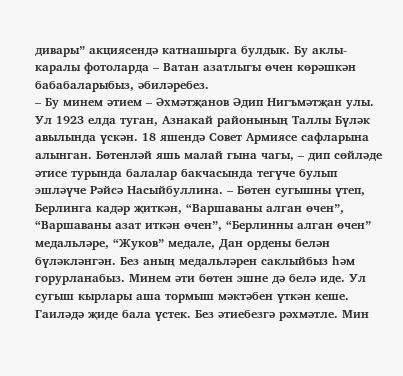дивары” акциясендә катнашырга булдык. Бу аклы-каралы фотоларда – Ватан азатлыгы өчен көрәшкән бабабаларыбыз, әбиләребез.
– Бу минем әтием – Әхмәтҗанов Әдип Нигъмәтҗан улы. Ул 1923 елда туган, Азнакай районының Таллы Бүләк авылында үскән. 18 яшендә Совет Армиясе сафларына алынган. Бөтенләй яшь малай гына чагы, – дип сөйләде әтисе турында балалар бакчасында тегүче булып эшләүче Рәйсә Насыйбуллина. – Бөтен сугышны үтеп, Берлинга кадәр җиткән, “Варшаваны алган өчен”, “Варшаваны азат иткән өчен”, “Берлинны алган өчен” медальләре, “Жуков” медале, Дан ордены белән бүләкләнгән. Без аның медальләрен саклыйбыз һәм горурланабыз. Минем әти бөтен эшне дә белә иде. Ул сугыш кырлары аша тормыш мәктәбен үткән кеше. Гаиләдә җиде бала үстек. Без әтиебезгә рәхмәтле. Мин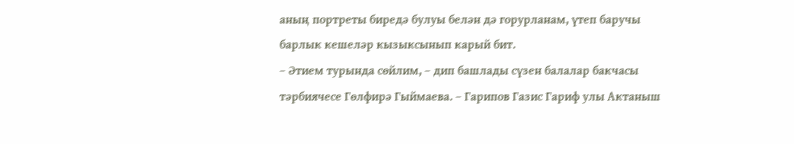аның портреты биредә булуы белән дә горурланам, үтеп баручы барлык кешеләр кызыксынып карый бит.
– Әтием турында сөйлим, – дип башлады сүзен балалар бакчасы тәрбиячесе Гөлфирә Гыймаева. – Гарипов Газис Гариф улы Актаныш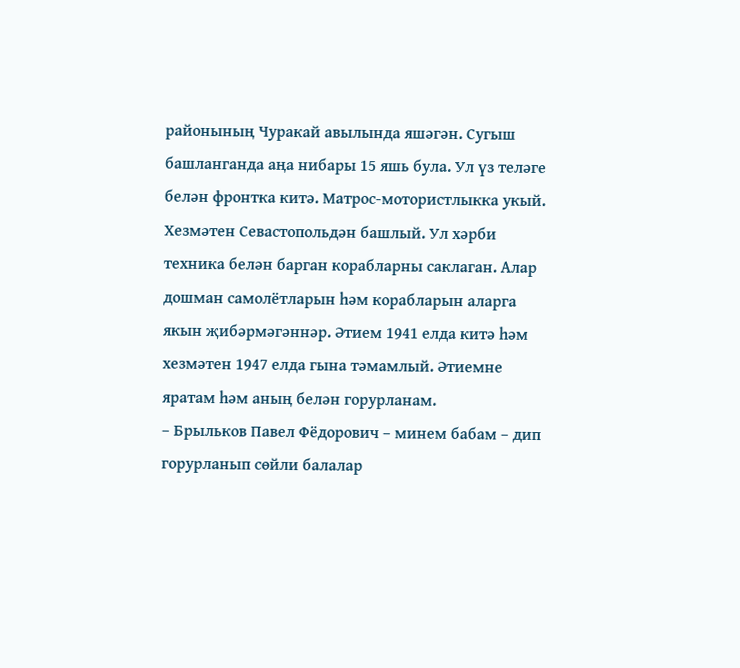районының Чуракай авылында яшәгән. Сугыш башланганда аңа нибары 15 яшь була. Ул үз теләге белән фронтка китә. Матрос-мотористлыкка укый. Хезмәтен Севастопольдән башлый. Ул хәрби техника белән барган корабларны саклаган. Алар дошман самолётларын һәм корабларын аларга якын җибәрмәгәннәр. Әтием 1941 елда китә һәм хезмәтен 1947 елда гына тәмамлый. Әтиемне яратам һәм аның белән горурланам.
– Брыльков Павел Фёдорович – минем бабам – дип горурланып сөйли балалар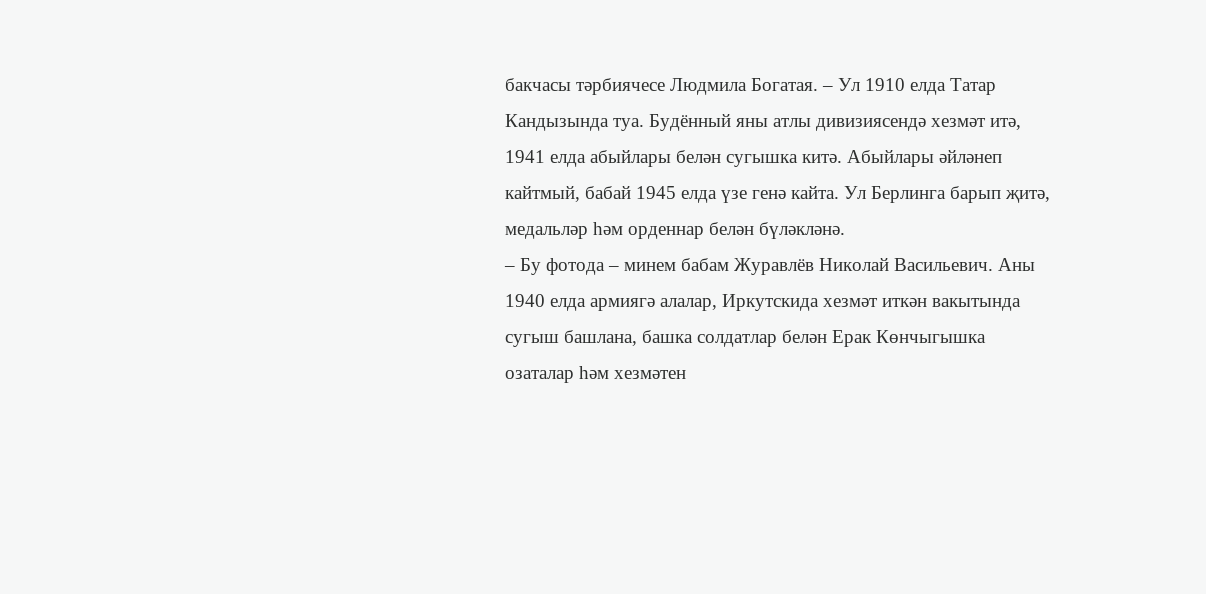бакчасы тәрбиячесе Людмила Богатая. – Ул 1910 елда Татар Кандызында туа. Будённый яны атлы дивизиясендә хезмәт итә, 1941 елда абыйлары белән сугышка китә. Абыйлары әйләнеп кайтмый, бабай 1945 елда үзе генә кайта. Ул Берлинга барып җитә, медальләр һәм орденнар белән бүләкләнә.
– Бу фотода – минем бабам Журавлёв Николай Васильевич. Аны 1940 елда армиягә алалар, Иркутскида хезмәт иткән вакытында сугыш башлана, башка солдатлар белән Ерак Көнчыгышка озаталар һәм хезмәтен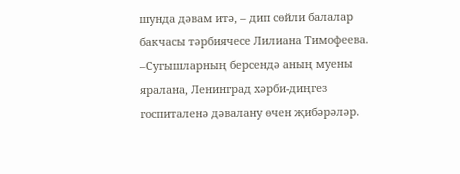шунда дәвам итә, – дип сөйли балалар бакчасы тәрбиячесе Лилиана Тимофеева. –Сугышларның берсендә аның муены яралана, Ленинград хәрби-диңгез госпиталенә дәвалану өчен җибәрәләр.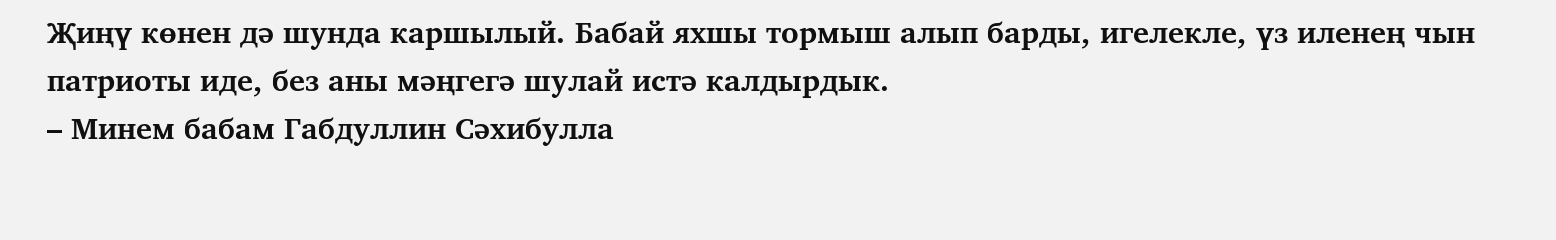Җиңү көнен дә шунда каршылый. Бабай яхшы тормыш алып барды, игелекле, үз иленең чын патриоты иде, без аны мәңгегә шулай истә калдырдык.
– Минем бабам Габдуллин Сәхибулла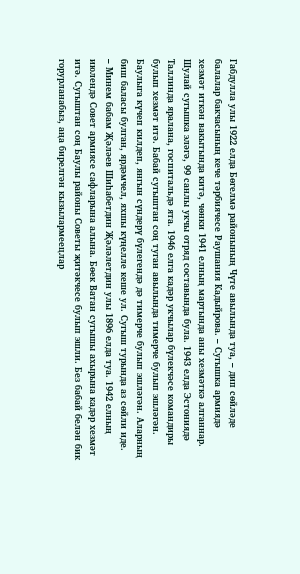Габдулла улы 1922 елда Бөгелмә районының Чүте авылында туа, – дип сөйләде балалар бакчасының кече тәрбиячесе Раушания Кадыйрова. – Сугышка армиядә хезмәт иткән вакытында китә, чөнки 1941 елның мартында аны хезмәткә алганнар. Шулай сугышка эләгә, 99 санлы укчы отряд составында була. 1943 елда Эстониядә Таллинда яралана, госпитальдә ята. 1946 елга кадәр укчылар бүлекчәсе командиры булып хезмәт итә. Бабай сугыштан соң туган авылында тимерче булып эшләгән. Баулыга күчеп килдеп, янгын сүндерү бүлегендә дә тимерче булып эшләгән. Аларның биш баласы булган, ярдәмчел, яхшы күңелле кеше ул. Сугыш турында аз сөйли иде.
– Минем бабам Җәләев Шиһабетдин Җәләлетдин улы 1896 елда туа. 1942 елның июлендә Совет армиясе сафларына алына. Бөек Ватан сугышы ахырына кадәр хезмәт итә. Сугыштан соң Баулы районы Советы җитәкчесе булып эшли. Без бабай белән бик горурланабыз, аңа бирелгән кызылармеецлар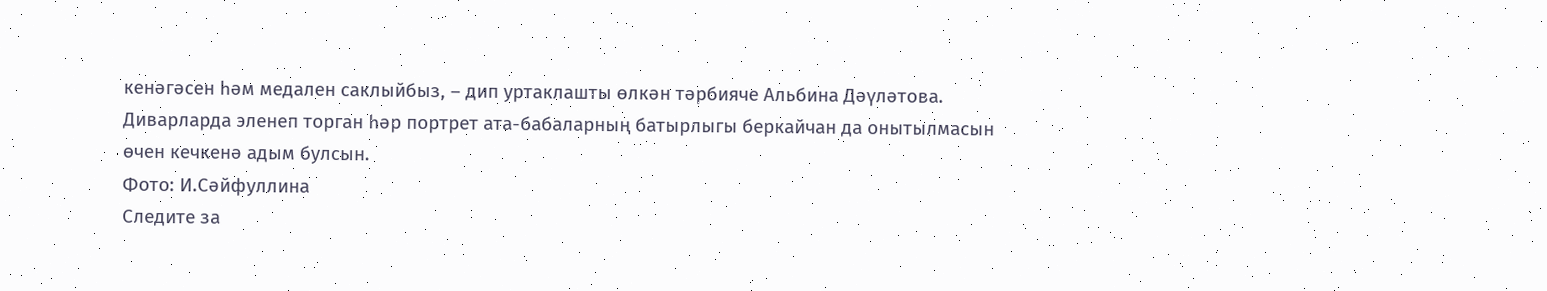кенәгәсен һәм медален саклыйбыз, – дип уртаклашты өлкән тәрбияче Альбина Дәүләтова.
Диварларда эленеп торган һәр портрет ата-бабаларның батырлыгы беркайчан да онытылмасын өчен кечкенә адым булсын.
Фото: И.Сәйфуллина
Следите за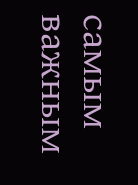самым важным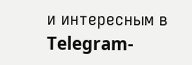и интересным в Telegram-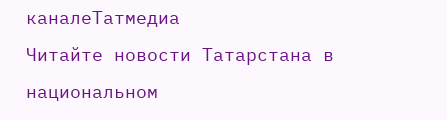каналеТатмедиа
Читайте новости Татарстана в национальном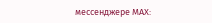мессенджере MАХ: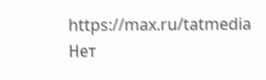https://max.ru/tatmedia
Нет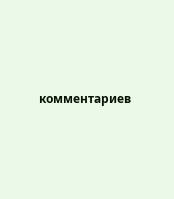комментариев